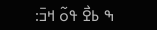ߒ ߕߐ߯ ߟߋ߬ ߞߏ߫: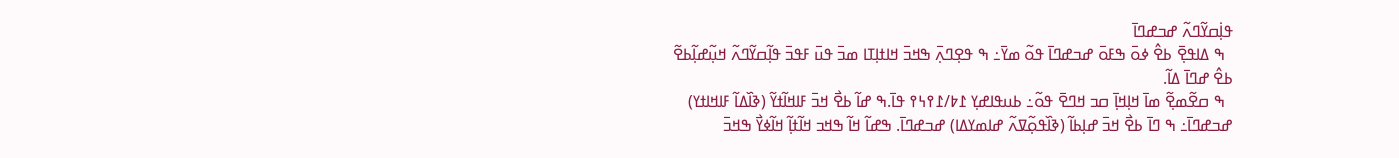ߟߊ߲߭ߛߌ߬ߣߍ߬ ߝߏߝߣߊ߫
  ߒ ߡߊߟߐ߲߫ ߕߐ߮ ߦߋ߫ ߒߓߋ߫ ߝߏߝߣߊ߫ ߟߋ߬ ߘߌ߫߸ ߒ ߟߐ߲ߣߍ߲߫ ߒߞߏ߫ ߞߊߙߊ߲ߠߊ ߘߏ߫ ߟߎ߫ ߓߟߏ߫ ߟߊ߲߬ߛߌ߬ߣߍ߬ ߞߎ߲߬ߝߊ߲߬ߕߐ߬ ߕߐ߮ ߝߣߊ߫ ߡߊ߬.
  ߒ ߛߐ߬ߘߐ߲߬ ߘߊ߫ ߞߊ߲ߞߊ߲߫ ߛߏ ߞߣߐ߫ ߟߋ߬߸ ߕߎߟߊߝߌ߲ ߁߈/߁߉߆߉ ߟߊ߫.ߒ ߝߊ߬ ߕߐ߯ ߞߏ߫ ߓߊߞߊ߬ߙߌ߬ (ߢߊ߰ߡߊ߬ ߓߊߞߊߙߌ) ߝߏߝߣߊ߫߸ ߒ ߣߊ߫ ߕߐ߯ ߞߏ߫ ߝߊ߲ߕߊ߬ (ߢߊ߰ߟߋ߲߬ߜߍ߬ ߝߊߘߌߡߊ) ߝߏߝߣߊ߫. ߒߝߊ߬ ߞߊ߬ ߒߞߏ ߞߊ߬ߙߊ߲߬ ߞߊ߬ߦߌ߯ ߒߞߏ߫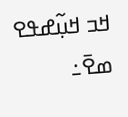ߞߏ ߞߎ߲߬ߝߟߐ ߘߐ߫߸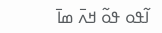ߊ߬ߟߋ ߟߋ߬ ߞߍ߫ ߘߊ߫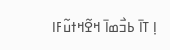ߊ߲ ߠߊ߫ ߕߏ߯ߘߊ߫ ߞߐ߬ߞߙߎ߬ߓߊ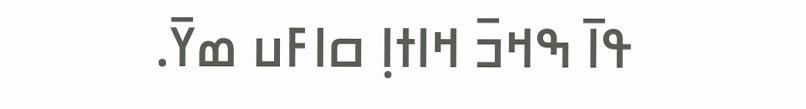ߟߊ߫ ߒߞߏ߫ ߞߊߙߊ߲ ߛߊߓߎ ߘߌ߫.